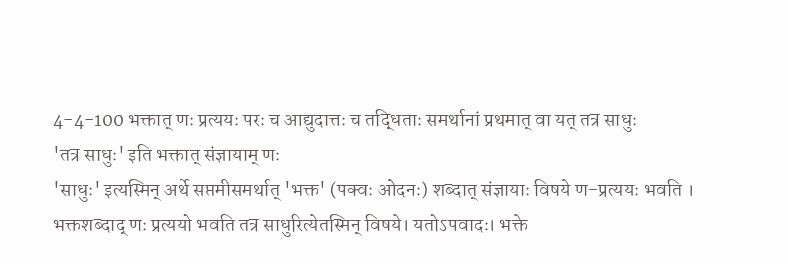4-4-100 भक्तात् णः प्रत्ययः परः च आद्युदात्तः च तद्धिताः समर्थानां प्रथमात् वा यत् तत्र साधुः
'तत्र साधुः' इति भक्तात् संज्ञायाम् णः
'साधुः' इत्यस्मिन् अर्थे सप्तमीसमर्थात् 'भक्त' (पक्वः ओदनः) शब्दात् संज्ञायाः विषये ण-प्रत्ययः भवति ।
भक्तशब्दाद् णः प्रत्ययो भवति तत्र साधुरित्येतस्मिन् विषये। यतोऽपवादः। भक्ते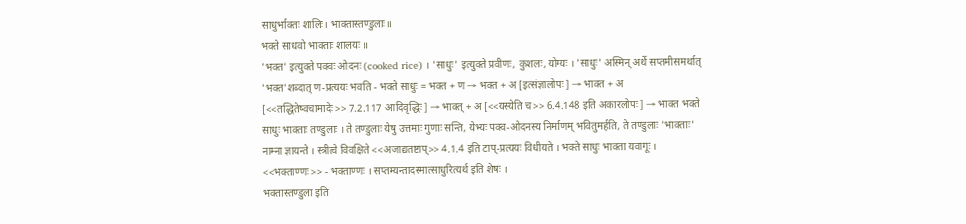साधुर्भाक्तः शालिः। भाक्तास्तण्डुलाः॥
भक्ते साधवो भाक्ताः शालयः ॥
'भक्त' इत्युक्ते पक्वः ओदनः (cooked rice) । 'साधुः' इत्युक्ते प्रवीणः, कुशलः, योग्यः । 'साधुः' अस्मिन् अर्थे सप्तमीसमर्थात् 'भक्त'शब्दात् ण-प्रत्ययः भवति - भक्ते साधुः = भक्त + ण → भक्त + अ [इत्संज्ञालोपः] → भाक्त + अ [<<तद्धितेष्वचामादेः>> 7.2.117 आदिवृद्धिः] → भाक्त् + अ [<<यस्येति च>> 6.4.148 इति अकारलोपः] → भाक्त भक्ते साधुः भाक्ताः तण्डुलाः । ते तण्डुलाः येषु उत्तमाः गुणाः सन्ति, येभ्यः पक्व-ओदनस्य निर्माणम् भवितुमर्हति, ते तण्डुलाः 'भाक्ताः' नाम्ना ज्ञायन्ते । स्त्रीत्वे विवक्षिते <<अजाद्यतष्टाप्>> 4.1.4 इति टाप्-प्रत्ययः विधीयते । भक्ते साधुः भाक्ता यवागूः ।
<<भक्ताण्णः>> - भक्ताण्णः । सप्तम्यन्तादस्मात्साधुरित्यर्थ इति शेषः ।
भक्तास्तण्डुला इति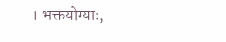। भक्तयोग्याः,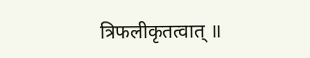त्रिफलीकृतत्वात् ॥